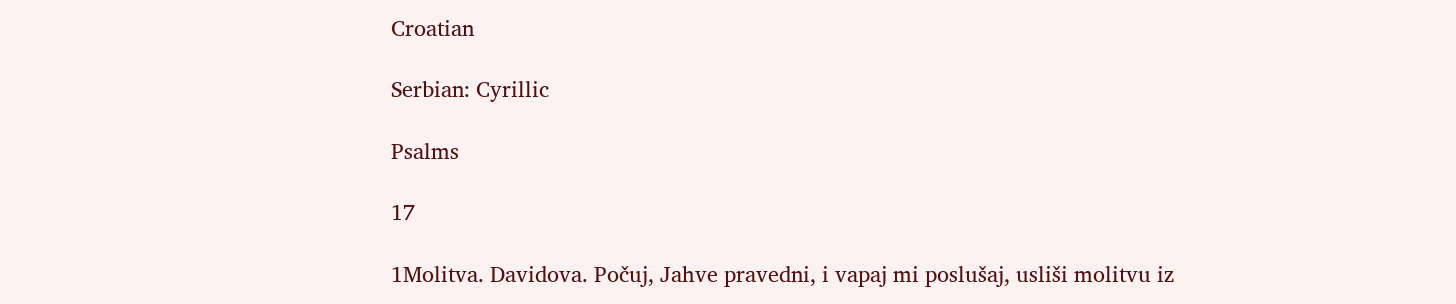Croatian

Serbian: Cyrillic

Psalms

17

1Molitva. Davidova. Počuj, Jahve pravedni, i vapaj mi poslušaj, usliši molitvu iz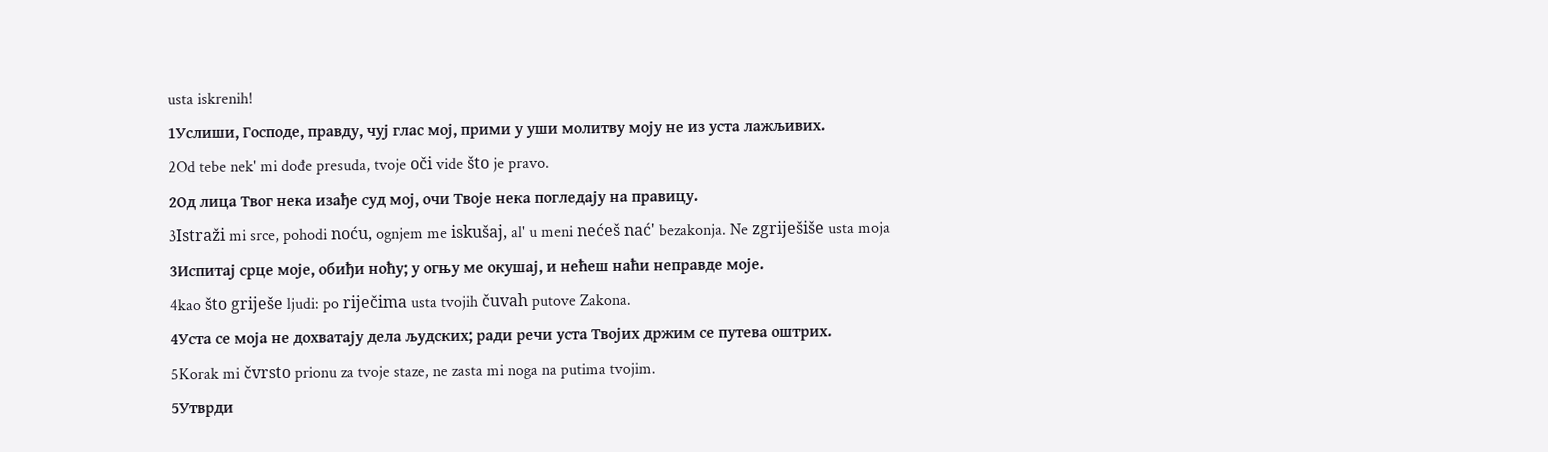usta iskrenih!
1Услиши, Господе, правду, чуј глас мој, прими у уши молитву моју не из уста лажљивих.
2Od tebe nek' mi dođe presuda, tvoje oči vide što je pravo.
2Од лица Твог нека изађе суд мој, очи Твоје нека погледају на правицу.
3Istraži mi srce, pohodi noću, ognjem me iskušaj, al' u meni nećeš nać' bezakonja. Ne zgriješiše usta moja
3Испитај срце моје, обиђи ноћу; у огњу ме окушај, и нећеш наћи неправде моје.
4kao što griješe ljudi: po riječima usta tvojih čuvah putove Zakona.
4Уста се моја не дохватају дела људских; ради речи уста Твојих држим се путева оштрих.
5Korak mi čvrsto prionu za tvoje staze, ne zasta mi noga na putima tvojim.
5Утврди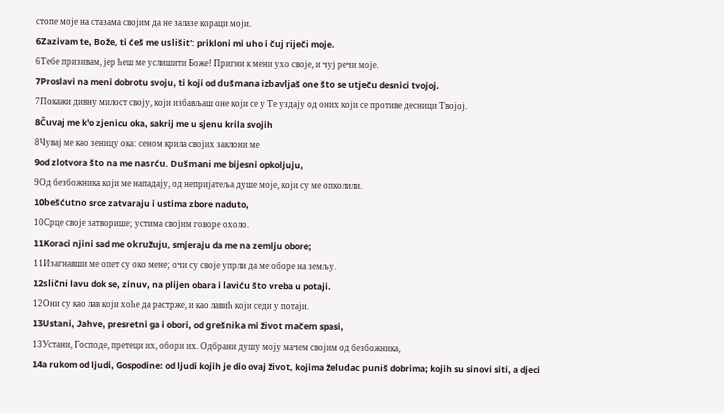стопе моје на стазама својим да не залазе кораци моји.
6Zazivam te, Bože, ti ćeš me uslišit': prikloni mi uho i čuj riječi moje.
6Тебе призивам, јер ћеш ме услишити Боже! Пригни к мени ухо своје, и чуј речи моје.
7Proslavi na meni dobrotu svoju, ti koji od dušmana izbavljaš one što se utječu desnici tvojoj.
7Покажи дивну милост своју, који избављаш оне који се у Те уздају од оних који се противе десници Твојој.
8Čuvaj me k'o zjenicu oka, sakrij me u sjenu krila svojih
8Чувај ме као зеницу ока: сеном крила својих заклони ме
9od zlotvora što na me nasrću. Dušmani me bijesni opkoljuju,
9Од безбожника који ме нападају, од непријатеља душе моје, који су ме опколили.
10bešćutno srce zatvaraju i ustima zbore naduto,
10Срце своје затворише; устима својим говоре охоло.
11Koraci njini sad me okružuju, smjeraju da me na zemlju obore;
11Изагнавши ме опет су око мене; очи су своје упрли да ме оборе на земљу.
12slični lavu dok se, zinuv, na plijen obara i laviću što vreba u potaji.
12Они су као лав који хоће да растрже, и као лавић који седи у потаји.
13Ustani, Jahve, presretni ga i obori, od grešnika mi život mačem spasi,
13Устани, Господе, претеци их, обори их. Одбрани душу моју мачем својим од безбожника,
14a rukom od ljudi, Gospodine: od ljudi kojih je dio ovaj život, kojima želudac puniš dobrima; kojih su sinovi siti, a djeci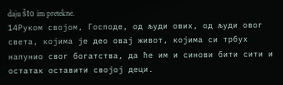daju što im pretekne.
14Руком својом, Господе, од људи ових, од људи овог света, којима је део овај живот, којима си трбух напунио свог богатства, да ће им и синови бити сити и остатак оставити својој деци.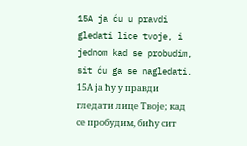15A ja ću u pravdi gledati lice tvoje, i jednom kad se probudim, sit ću ga se nagledati.
15А ја ћу у правди гледати лице Твоје; кад се пробудим, бићу сит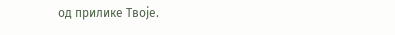од прилике Твоје.